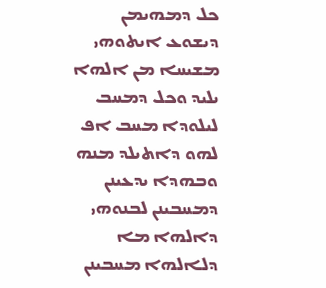ܟܠ ܕܡܗܝܡܢ ܕܝܫܘܥ ܐܝܬܘܗܝ ܡܫܝܚܐ ܡܢ ܐܠܗܐ ܝܠܝܕ ܘܟܠ ܕܡܚܒ ܠܝܠܘܕܐ ܡܚܒ ܐܦ ܠܗܘ ܕܐܬܝܠܕ ܡܢܗ
ܘܒܗܕܐ ܝܕܥܝܢܢ ܕܡܚܒܝܢܢ ܠܒܢܘܗܝ ܕܐܠܗܐ ܡܐ ܕܠܐܠܗܐ ܡܚܒܝܢܢ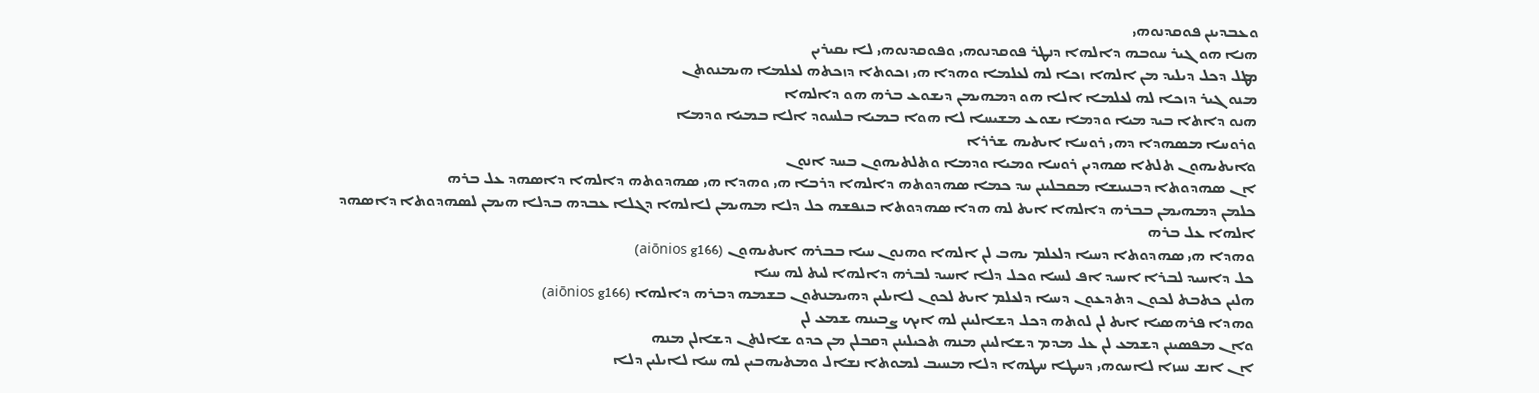ܘܥܒܕܝܢܢ ܦܘܩܕܢܘܗܝ
ܗܢܐ ܗܘ ܓܝܪ ܚܘܒܗ ܕܐܠܗܐ ܕܢܛܪ ܦܘܩܕܢܘܗܝ ܘܦܘܩܕܢܘܗܝ ܠܐ ܝܩܝܪܝܢ
ܡܛܠ ܕܟܠ ܕܝܠܝܕ ܡܢ ܐܠܗܐ ܙܟܐ ܠܗ ܠܥܠܡܐ ܘܗܕܐ ܗܝ ܙܟܘܬܐ ܕܙܟܬܗ ܠܥܠܡܐ ܗܝܡܢܘܬܢ
ܡܢܘ ܓܝܪ ܕܙܟܐ ܠܗ ܠܥܠܡܐ ܐܠܐ ܗܘ ܕܡܗܝܡܢ ܕܝܫܘܥ ܒܪܗ ܗܘ ܕܐܠܗܐ
ܗܢܘ ܕܐܬܐ ܒܝܕ ܡܝܐ ܘܕܡܐ ܝܫܘܥ ܡܫܝܚܐ ܠܐ ܗܘܐ ܒܡܝܐ ܒܠܚܘܕ ܐܠܐ ܒܡܝܐ ܘܕܡܐ
ܘܪܘܚܐ ܡܤܗܕܐ ܕܗܝ ܪܘܚܐ ܐܝܬܝܗ ܫܪܪܐ
ܘܐܝܬܝܗܘܢ ܬܠܬܐ ܤܗܕܝܢ ܪܘܚܐ ܘܡܝܐ ܘܕܡܐ ܘܬܠܬܝܗܘܢ ܒܚܕ ܐܢܘܢ
ܐܢ ܤܗܕܘܬܐ ܕܒܢܝܢܫܐ ܡܩܒܠܝܢܢ ܚܕ ܟܡܐ ܤܗܕܘܬܗ ܕܐܠܗܐ ܕܪܒܐ ܗܝ ܘܗܕܐ ܗܝ ܤܗܕܘܬܗ ܕܐܠܗܐ ܕܐܤܗܕ ܥܠ ܒܪܗ
ܟܠܡܢ ܕܡܗܝܡܢ ܒܒܪܗ ܕܐܠܗܐ ܐܝܬ ܠܗ ܗܕܐ ܤܗܕܘܬܐ ܒܢܦܫܗ ܟܠ ܕܠܐ ܡܗܝܡܢ ܠܐܠܗܐ ܕܓܠܐ ܥܒܕܗ ܒܕܠܐ ܗܝܡܢ ܠܤܗܕܘܬܐ ܕܐܤܗܕ ܐܠܗܐ ܥܠ ܒܪܗ
ܘܗܕܐ ܗܝ ܤܗܕܘܬܐ ܕܚܝܐ ܕܠܥܠܡ ܝܗܒ ܠܢ ܐܠܗܐ ܘܗܢܘܢ ܚܝܐ ܒܒܪܗ ܐܝܬܝܗܘܢ (aiōnios g166)
ܟܠ ܕܐܚܝܕ ܠܒܪܐ ܐܚܝܕ ܐܦ ܠܚܝܐ ܘܟܠ ܕܠܐ ܐܚܝܕ ܠܒܪܗ ܕܐܠܗܐ ܠܝܬ ܠܗ ܚܝܐ
ܗܠܝܢ ܟܬܒܬ ܠܟܘܢ ܕܬܕܥܘܢ ܕܚܝܐ ܕܠܥܠܡ ܐܝܬ ܠܟܘܢ ܠܐܝܠܝܢ ܕܗܝܡܢܬܘܢ ܒܫܡܗ ܕܒܪܗ ܕܐܠܗܐ (aiōnios g166)
ܘܗܕܐ ܦܪܗܤܝܐ ܐܝܬ ܠܢ ܠܘܬܗ ܕܟܠ ܕܫܐܠܝܢܢ ܠܗ ܐܝܟ ܨܒܝܢܗ ܫܡܥ ܠܢ
ܘܐܢ ܡܦܤܝܢܢ ܕܫܡܥ ܠܢ ܥܠ ܡܕܡ ܕܫܐܠܝܢܢ ܡܢܗ ܬܟܝܠܝܢܢ ܕܩܒܠܢ ܡܢ ܟܕܘ ܫܐܠܬܢ ܕܫܐܠܢ ܡܢܗ
ܐܢ ܐܢܫ ܢܚܙܐ ܠܐܚܘܗܝ ܕܚܛܐ ܚܛܗܐ ܕܠܐ ܡܚܝܒ ܠܡܘܬܐ ܢܫܐܠ ܘܡܬܝܗܒܝܢ ܠܗ ܚܝܐ ܠܐܝܠܝܢ ܕܠܐ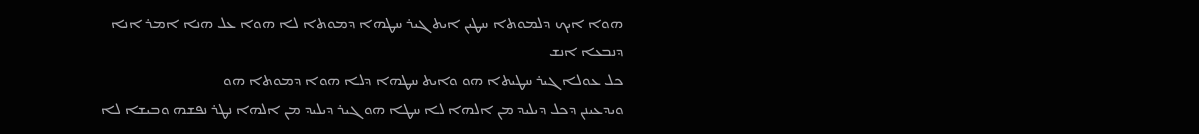ܗܘܐ ܐܝܟ ܕܠܡܘܬܐ ܚܛܝܢ ܐܝܬ ܓܝܪ ܚܛܗܐ ܕܡܘܬܐ ܠܐ ܗܘܐ ܥܠ ܗܢܐ ܐܡܪ ܐܢܐ ܕܢܒܥܐ ܐܢܫ
ܟܠ ܥܘܠܐ ܓܝܪ ܚܛܝܬܐ ܗܘ ܘܐܝܬ ܚܛܗܐ ܕܠܐ ܗܘܐ ܕܡܘܬܐ ܗܘ
ܘܝܕܥܝܢܢ ܕܟܠ ܕܝܠܝܕ ܡܢ ܐܠܗܐ ܠܐ ܚܛܐ ܗܘ ܓܝܪ ܕܝܠܝܕ ܡܢ ܐܠܗܐ ܢܛܪ ܢܦܫܗ ܘܒܝܫܐ ܠܐ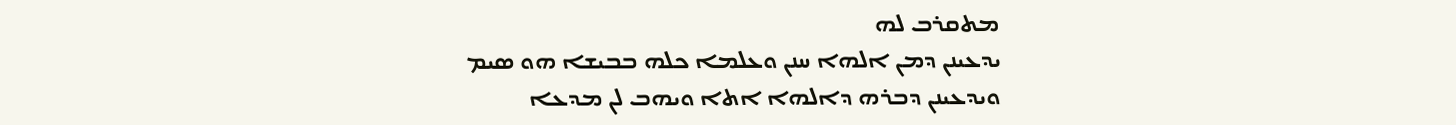ܡܬܩܪܒ ܠܗ
ܝܕܥܝܢܢ ܕܡܢ ܐܠܗܐ ܚܢܢ ܘܥܠܡܐ ܟܠܗ ܒܒܝܫܐ ܗܘ ܤܝܡ
ܘܝܕܥܝܢܢ ܕܒܪܗ ܕܐܠܗܐ ܐܬܐ ܘܝܗܒ ܠܢ ܡܕܥܐ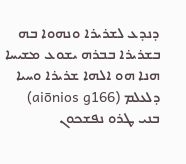ܕܢܕܥ ܠܫܪܝܪܐ ܘܢܗܘܐ ܒܗ ܒܫܪܝܪܐ ܒܒܪܗ ܝܫܘܥ ܡܫܝܚܐ ܗܢܐ ܗܘ ܐܠܗܐ ܫܪܝܪܐ ܘܚܝܐ ܕܠܥܠܡ (aiōnios g166)
ܒܢܝ ܛܪܘ ܢܦܫܟܘܢ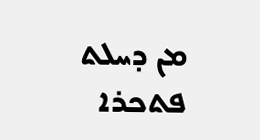ܡܢ ܕܚܠܬ ܦܬܟܪܐ